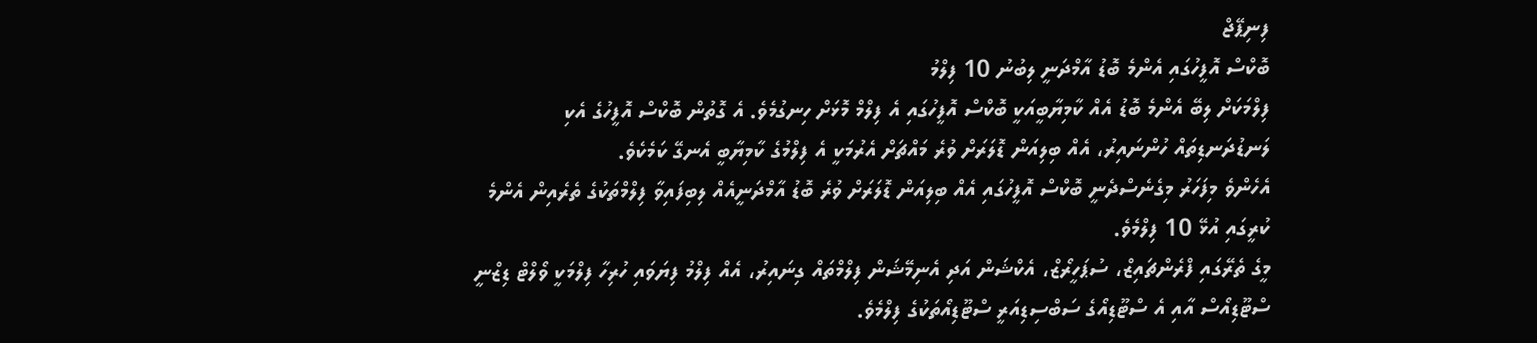ފިނިޕޭޖް
ބޮކްސް އޮފީހުގައި އެންމެ ބޮޑު އާމްދަނީ ލިބުނު 10 ފިލްމު
ފިލްމަކަށް ލިބޭ އެންމެ ބޮޑު އެއް ކާމިޔާބީއަކީ ބޮކްސް އޮފީހުގައި އެ ފިލްމް މޮޅަށް ހިނގުމެވެ. އެ ގޮތުން ބޮކްސް އޮފީހުގެ އެކި ލަނޑުދަނޑިތައް ހުންނައިރު، އެއް ބިލިއަން ޑޮލަރަށް ވުރެ މައްޗަށް އެރުމަކީ އެ ފިލްމުގެ ކާމިޔާބީ އެނގޭ ކަމެކެވެ.
އެހެންވެ މިފަހަރު މިގެނެސްދެނީ ބޮކްސް އޮފީހުގައި އެއް ބިލިއަން ޑޮލަރަށް ވުރެ ބޮޑު އާމްދަނީއެއް ލިބިފައިވާ ފިލްމްތަކުގެ ތެރެއިން އެންމެ ކުރީގައި އުޅޭ 10 ފިލްމެވެ.
މީގެ ތެރޭގައި ފްރެންޗައިޒް، ސުޕަހީރޯޒް، އެކްޝަން އަދި އެނިމޭޝަން ފިލްމްތައް ގިނައިރު، އެއް ފިލްމު ފިޔަވައި ހުރިހާ ފިލްމަކީ ވޯލްޓް ޑިޒްނީ ސްޓޫޑިއޯސް އާއި އެ ސްޓޫޑިއޯގެ ސަބްސިޑިއަރީ ސްޓޫޑިއޯތަކުގެ ފިލްމެވެ.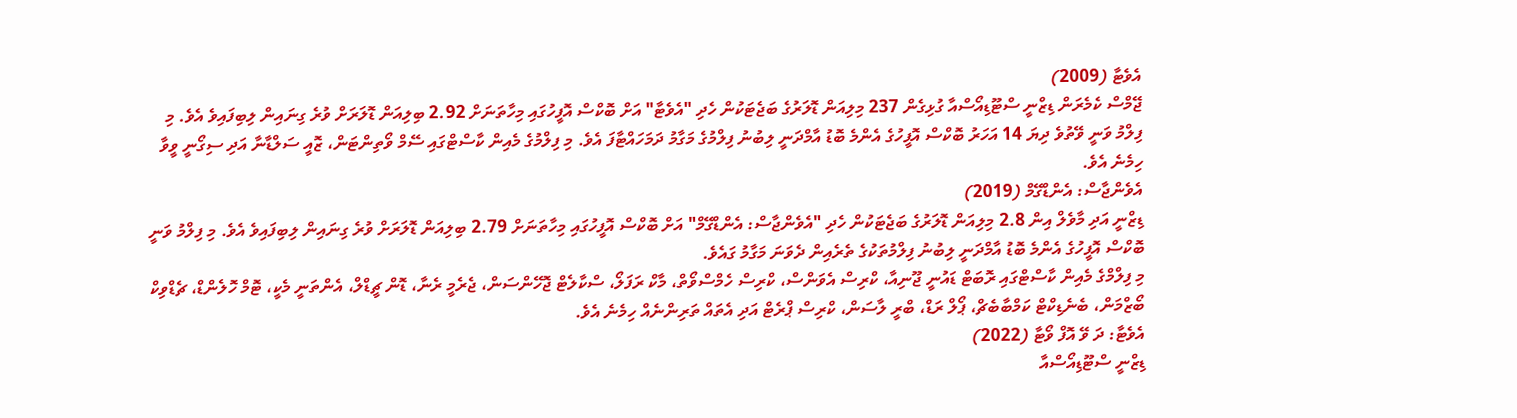އެވެޓާ (2009)
ޖޭމްސް ކެމެރަން ޑިޒްނީ ސްޓޫޑިއޯސްއާ ގުޅިގެން 237 މިލިއަން ޑޮލަރުގެ ބަޖެޓަކުން ހެދި "އެވެޓާ" އަށް ބޮކްސް އޮފީހުގައި މިހާތަނަށް 2.92 ބިލިއަން ޑޮލަރަށް ވުރެ ގިނައިން ލިބިފައިވެ އެވެ. މި ފިލްމު ވަނީ ވޭތުވެ ދިޔަ 14 އަހަރު ބޮކްސް އޮފީހުގެ އެންމެ ބޮޑު އާމްދަނީ ލިބުނު ފިލްމުގެ މަގާމު ދަމަހައްޓާފަ އެވެ. މި ފިލްމުގެ މެއިން ކާސްޓްގައި ސޭމް ވޯތިންޓަން، ޒޮއީ ސަލްޑާނާ އަދި ސިގޯނީ ވީވާ ހިމެނެ އެވެ.
އެވެންޖާސް: އެންޑްގޭމް (2019)
ޑިޒްނީ އަދި މާވެލް އިން 2.8 މިލިއަން ޑޮލަރުގެ ބަޖެޓަކުން ހެދި "އެވެންޖާސް: އެންޑްގޭމް" އަށް ބޮކްސް އޮފީހުގައި މިހާތަނަށް 2.79 ބިލިއަން ޑޮލަރަށް ވުރެ ގިނައިން ލިބިފައިވެ އެވެ. މި ފިލްމު ވަނީ ބޮކްސް އޮފީހުގެ އެންމެ ބޮޑު އާމްދަނީ ލިބުނު ފިލްމުތަކުގެ ތެރެއިން ދެވަނަ މަގާމު ގައެވެ.
މި ފިލްމްގެ މެއިން ކާސްޓްގައި ރޮބަޓް ޑައުނީ ޖޫނިއާ، ކްރިސް އެވަންސް، ކްރިސް ހެމްސްވޯތް، މާކް ރަފަލޯ، ސްކާލެޓް ޖޮހޭންސަން، ޖެރެމީ ރެނާ، ޑޮން ޗީޑްލް، އެންތަނީ މެކީ، ޓޮމް ހޮލެންޑް، ޗެޑްވިކް ބޯޒްމަން، ބެނެޑިކްޓް ކަމްބާބެޗް، ޕޯލް ރަޑް، ބްރީ ލާސަން، ކްރިސް ޕްރެޓް އަދި އެތައް ތަރިންނެއް ހިމެނެ އެވެ.
އެވެޓާ: ދަ ވޭ އޮފް ވޯޓާ (2022)
ޑިޒްނީ ސްޓޫޑިއޯސްއާ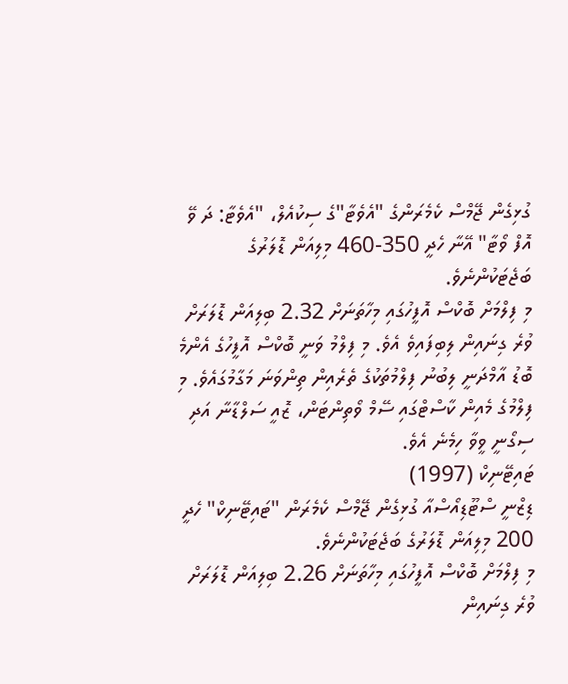ގުޅިގެން ޖޭމްސް ކެމެރަންގެ "އެވެޓާ"ގެ ސިކުއެލް، "އެވެޓާ: ދަ ވޭ އޮފް ވޯޓާ" އޭނާ ހެދީ 350-460 މިލިއަން ޑޮލަރުގެ ބަޖެޓަކުންނެވެ.
މި ފިލްމަށް ބޮކްސް އޮފީހުގައި މިހާތަނަށް 2.32 ބިލިއަން ޑޮލަރަށް ވުރެ ގިނައިން ލިބިފައިވެ އެވެ. މި ފިލްމު ވަނީ ބޮކްސް އޮފީހުގެ އެންމެ ބޮޑު އާމްދަނީ ލިބުނު ފިލްމުތަކުގެ ތެރެއިން ތިންވަނަ މަގާމުގައެވެ. މި ފިލްމުގެ މެއިން ކާސްޓްގައި ސޭމް ވޯތިންޓަން، ޒޮއީ ސަލްޑާނާ އަދި ސިގޯނީ ވީވާ ހިމެނެ އެވެ.
ޓައިޓޭނިކް (1997)
ޑިޒްނީ ސްޓޫޑިއޯސްއާ ގުޅިގެން ޖޭމްސް ކެމެރަން "ޓައިޓޭނިކް" ހެދީ 200 މިލިއަން ޑޮލަރުގެ ބަޖެޓަކުންނެވެ.
މި ފިލްމަށް ބޮކްސް އޮފީހުގައި މިހާތަނަށް 2.26 ބިލިއަން ޑޮލަރަށް ވުރެ ގިނައިން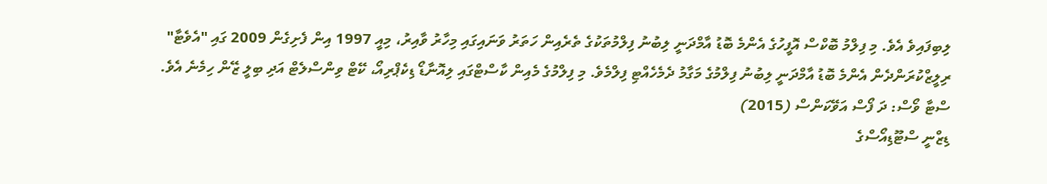ލިބިފައިވެ އެވެ. މި ފިލްމު ބޮކްސް އޮފީހުގެ އެންމެ ބޮޑު އާމްދަނީ ލިބުނު ފިލްމުތަކުގެ ތެރެއިން ހަތަރު ވަނައިގައި މިހާރު ވާއިރު، މިއީ 1997 އިން ފެށިގެން 2009 ގައި "އެވެޓާ" ރިލީޒްކުރަންދެން އެންމެ ބޮޑު އާމްދަނީ ލިބުނު ފިލްމުގެ މަގާމު ދެމެހެއްޓި ފިލްމެވެ. މި ފިލްމުގެ މެއިން ކާސްޓްގައި ލިއޮނާޑޯ ޑިކެޕްރިއޯ، ކޭޓް ވިންސްލެޓް އަދި ބިލީ ޒޭން ހިމެނެ އެވެ.
ސްޓާ ވޯސް: ދަ ފޯސް އަވޭކަންސް (2015)
ޑިޒްނީ ސްޓޫޑިއޯސްގެ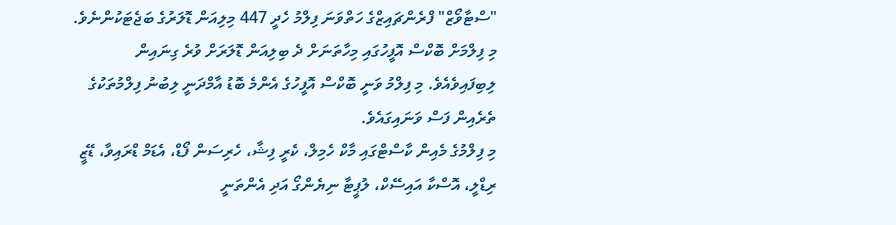"ސްޓާވޯޒް" ފްރެންޗައިޒްގެ ހަތްވަނަ ފިލްމު ހެދީ 447 މިލިއަން ޑޮލަރުގެ ބަޖެޓަކުންނެވެ.
މި ފިލްމަށް ބޮކްސް އޮފީހުގައި މިހާތަނަށް ދެ ބިލިއަން ޑޮލަރަށް ވުރެ ގިނައިން ލިބިފައިވެއެވެ. މި ފިލްމު ވަނީ ބޮކްސް އޮފީހުގެ އެންމެ ބޮޑު އާމްދަނީ ލިބުނު ފިލްމުތަކުގެ ތެރެއިން ފަސް ވަނައިގައެވެ.
މި ފިލްމުގެ މެއިން ކާސްޓްގައި މާކް ހެމިލް، ކެރީ ފިޝާ، ހެރިސަން ފޯޑް، އެޑަމް ޑްރައިވާ، ޑޭޒީ ރިޑްލީ، އޮސްކާ އައިސޭކް، ލުޕީޓާ ނިޔެންގޯ އަދި އެންތަނީ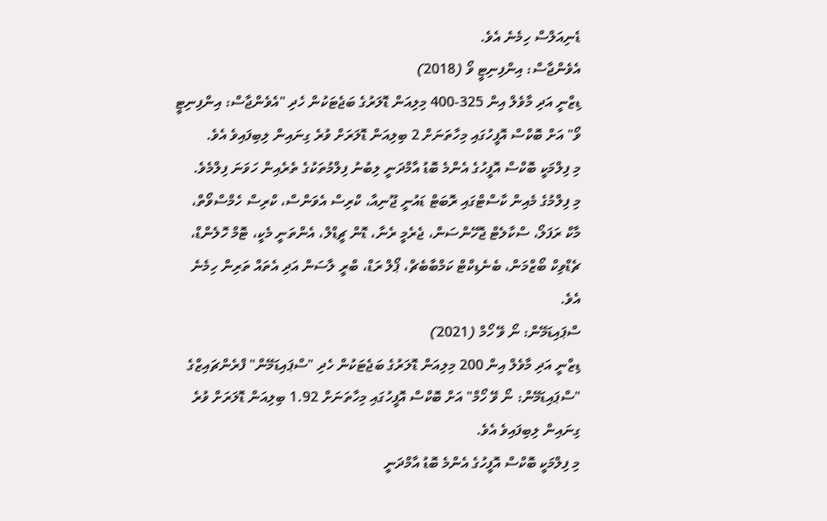ޑެނިއަލްސް ހިމެނެ އެވެ.
އެވެންޖާސް: އިންފިނިޓީ ވޯ (2018)
ޑިޒްނީ އަދި މާވެލް އިން 325-400 މިލިއަން ޑޮލަރުގެ ބަޖެޓަކުން ހެދި "އެވެންޖާސް: އިންފިނިޓީ ވޯ" އަށް ބޮކްސް އޮފީހުގައި މިހާތަނަށް 2 ބިލިއަން ޑޮލަރަށް ވުރެ ގިނައިން ލިބިފައިވެ އެވެ.
މި ފިލްމަކީ ބޮކްސް އޮފީހުގެ އެންމެ ބޮޑު އާމްދަނީ ލިބުނު ފިލްމުތަކުގެ ތެރެއިން ހަވަނަ ފިލްމެވެ.
މި ފިލްމުގެ މެއިން ކާސްޓްގައި ރޮބަޓް ޑައުނީ ޖޫނިއާ، ކްރިސް އެވަންސް، ކްރިސް ހެމްސްވޯތް، މާކް ރަފަލޯ، ސްކާލެޓް ޖޮހޭންސަން، ޖެރެމީ ރެނާ، ޑޮން ޗީޑްލް، އެންތަނީ މެކީ، ޓޮމް ހޮލެންޑް، ޗެޑްވިކް ބޯޒްމަން، ބެނެޑިކްޓް ކަމްބާބެޗް، ޕޯލް ރަޑް، ބްރީ ލާސަން އަދި އެތައް ތަރިން ހިމެނެ އެވެ.
ސްޕައިޑަމޭން: ނޯ ވޭ ހޯމް (2021)
ޑިޒްނީ އަދި މާވެލް އިން 200 މިލިއަން ޑޮލަރުގެ ބަޖެޓަކުން ހެދި "ސްޕައިޑަމޭން" ފްރެންޗައިޒްގެ "ސްޕައިޑަމޭން: ނޯ ވޭ ހޯމް" އަށް ބޮކްސް އޮފީހުގައި މިހާތަނަށް 1.92 ބިލިއަން ޑޮލަރަށް ވުރެ ގިނައިން ލިބިފައިވެ އެވެ.
މި ފިލްމަކީ ބޮކްސް އޮފީހުގެ އެންމެ ބޮޑު އާމްދަނީ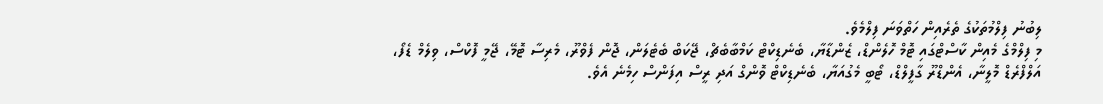ލިބުނު ފިލްމުތަކުގެ ތެރެއިން ހަތްވަނަ ފިލްމެވެ.
މި ފިލްމްގެ މެއިން ކާސްޓްގައި ޓޮމް ހޮލެންޑް، ޒެންޑާޔާ، ބެނެޑިކްޓް ކަމްބާބެޗް، ޖޭކަބް ބެޓެލަން، ޖޮން ފެވްރޫ، މެރިސާ ޓޮމޭ، ޖޭމީ ފޮކްސް، ވިލެމް ޑެފޯ، އަލްފްރެޑް މޮލީނާ، އެންޑްރޫ ގާފީލްޑް، ޓޯބީ މެގުއަޔާ، ބެނެޑިކްޓް ވޮންގް އަދި ރީސް އިފަންސް ހިމެނެ އެވެ.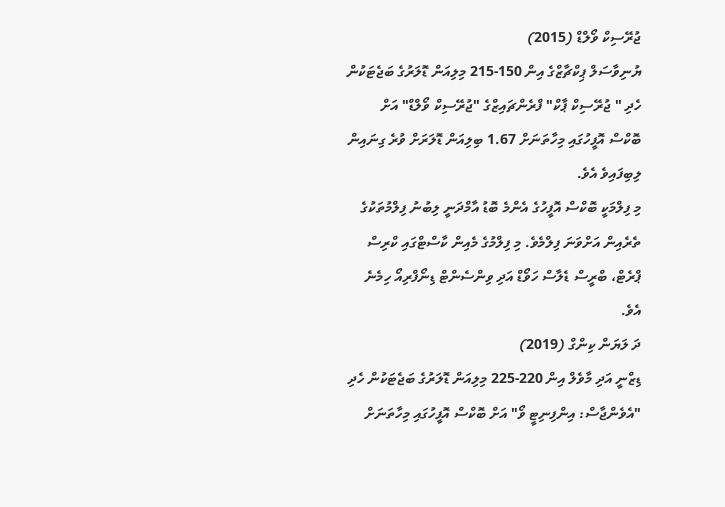ޖުރޭސިކް ވޯލްޑް (2015)
ޔުނިވާސަލް ޕިކްޗާޒްގެ އިން 150-215 މިލިއަން ޑޮލަރުގެ ބަޖެޓަކުން ހެދި " ޖުރޭސިކް ޕާކް" ފްރެންޗައިޒްގެ "ޖުރޭސިކް ވޯލްޑް" އަށް ބޮކްސް އޮފީހުގައި މިހާތަނަށް 1.67 ބިލިއަން ޑޮލަރަށް ވުރެ ގިނައިން ލިބިފައިވެ އެވެ.
މި ފިލްމަކީ ބޮކްސް އޮފީހުގެ އެންމެ ބޮޑު އާމްދަނީ ލިބުނު ފިލްމުތަކުގެ ތެރެއިން އަށްވަނަ ފިލްމެވެ. މި ފިލްމުގެ މެއިން ކާސްޓްގައި ކްރިސް ޕްރެޓް، ބްރީސް ޑެލާސް ހަވޯޑް އަދި ވިންސެންޓް ޑިނޯފްރިއޯ ހިމެނެ އެވެ.
ދަ ލަޔަން ކިންގް (2019)
ޑިޒްނީ އަދި މާވެލް އިން 220-225 މިލިއަން ޑޮލަރުގެ ބަޖެޓަކުން ހެދި "އެވެންޖާސް: އިންފިނިޓީ ވޯ" އަށް ބޮކްސް އޮފީހުގައި މިހާތަނަށް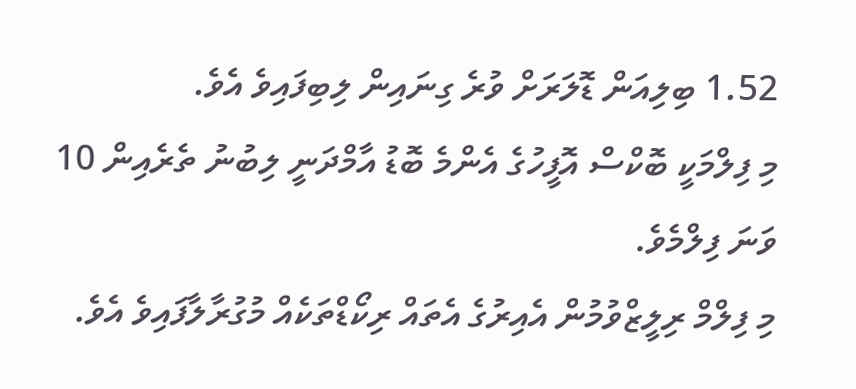1.52 ބިލިއަން ޑޮލަރަށް ވުރެ ގިނައިން ލިބިފައިވެ އެވެ.
މި ފިލްމަކީ ބޮކްސް އޮފީހުގެ އެންމެ ބޮޑު އާމްދަނީ ލިބުނު ތެރެއިން 10 ވަނަ ފިލްމެވެ.
މި ފިލްމް ރިލީޒްވުމުން އެއިރުގެ އެތައް ރިކޯޑްތަކެއް މުގުރާލާފައިވެ އެވެ.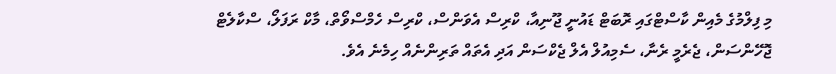މި ފިލްމުގެ މެއިން ކާސްޓްގައި ރޮބަޓް ޑައުނީ ޖޫނިއާ، ކްރިސް އެވަންސް، ކްރިސް ހެމްސްވޯތް، މާކް ރަފަލޯ، ސްކާލެޓް ޖޮހޭންސަން، ޖެރެމީ ރެނާ، ސެމިއުލް އެލް ޖެކްސަން އަދި އެތައް ތަރިންނެއް ހިމެނެ އެވެ.